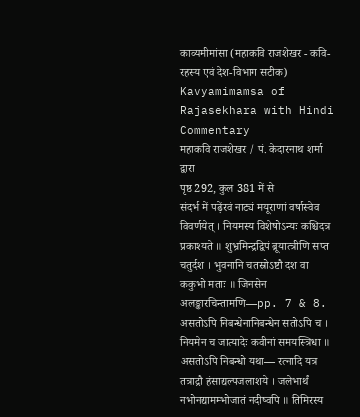काव्यमीमांसा (महाकवि राजशेखर - कवि-रहस्य एवं देश-विभाग सटीक)
Kavyamimamsa of Rajasekhara with Hindi Commentary
महाकवि राजशेखर / पं. केदारनाथ शर्मा द्वारा
पृष्ठ 292, कुल 381 में से
संदर्भ में पढ़ेंरवं नाट्यं मयूराणां वर्षास्वेव विवर्णयेत् । नियमस्य विशेषोऽन्यः कश्चिदत्र प्रकाश्यते ॥ शुभ्रमिन्द्रद्विपं ब्रूयात्त्रीणि सप्त चतुर्दश । भुवनानि चतस्रोऽष्टौ दश वा ककुभो मताः ॥ जिनसेन अलङ्कारचिन्तामणि—pp. 7 & 8. असतोऽपि निबन्धेनानिबन्धेन सतोऽपि च । नियमेन च जात्यादेः कवीनां समयस्त्रिधा ॥ असतोऽपि निबन्धो यथा— रत्नादि यत्र तत्राद्रौ हंसाद्यल्पजलाशये । जलेभार्थं नभोनद्यामम्भोजातं नदीष्वपि ॥ तिमिरस्य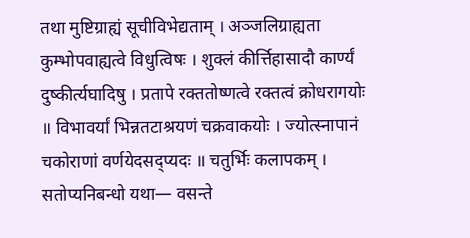तथा मुष्टिग्राह्यं सूचीविभेद्यताम् । अञ्जलिग्राह्यता कुम्भोपवाह्यत्वे विधुत्विषः । शुक्लं कीर्त्तिहासादौ कार्ण्यं दुष्कीर्त्यघादिषु । प्रतापे रक्ततोष्णत्वे रक्तत्वं क्रोधरागयोः ॥ विभावर्यां भिन्नतटाश्रयणं चक्रवाकयोः । ज्योत्स्नापानं चकोराणां वर्णयेदसद्प्यदः ॥ चतुर्भिः कलापकम् । सतोप्यनिबन्धो यथा— वसन्ते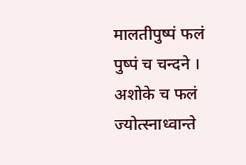मालतीपुष्पं फलं पुष्पं च चन्दने । अशोके च फलं ज्योत्स्नाध्वान्ते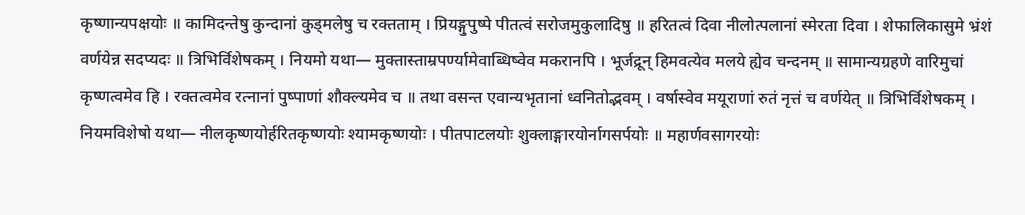कृष्णान्यपक्षयोः ॥ कामिदन्तेषु कुन्दानां कुड्मलेषु च रक्तताम् । प्रियङ्गुपुष्पे पीतत्वं सरोजमुकुलादिषु ॥ हरितत्वं दिवा नीलोत्पलानां स्मेरता दिवा । शेफालिकासुमे भ्रंशं वर्णयेन्न सदप्यदः ॥ त्रिभिर्विशेषकम् । नियमो यथा— मुक्तास्ताम्रपर्ण्यामेवाब्धिष्वेव मकरानपि । भूर्जद्रून् हिमवत्येव मलये ह्येव चन्दनम् ॥ सामान्यग्रहणे वारिमुचां कृष्णत्वमेव हि । रक्तत्वमेव रत्नानां पुष्पाणां शौक्ल्यमेव च ॥ तथा वसन्त एवान्यभृतानां ध्वनितोद्भवम् । वर्षास्वेव मयूराणां रुतं नृत्तं च वर्णयेत् ॥ त्रिभिर्विशेषकम् । नियमविशेषो यथा— नीलकृष्णयोर्हरितकृष्णयोः श्यामकृष्णयोः । पीतपाटलयोः शुक्लाङ्गारयोर्नागसर्पयोः ॥ महार्णवसागरयोः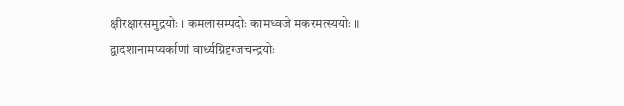क्षीरक्षारसमुद्रयोः । कमलासम्पदोः कामध्वजे मकरमत्स्ययोः ॥ द्वादशानामप्यर्काणां वार्ध्यग्निदृग्जचन्द्रयोः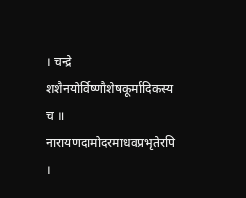। चन्द्रे शशैनयोर्विष्णौशेषकूर्मादिकस्य च ॥ नारायणदामोदरमाधवप्रभृतेरपि ।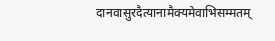दानवासुरदैत्यानामैक्यमेवाभिसम्मतम्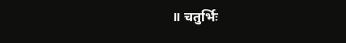॥ चतुर्भिः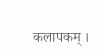कलापकम् ।